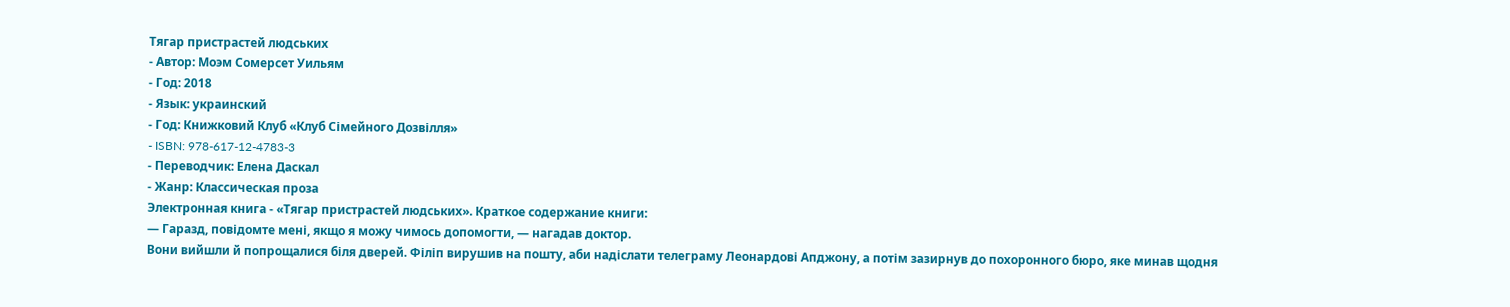Тягар пристрастей людських
- Автор: Моэм Сомерсет Уильям
- Год: 2018
- Язык: украинский
- Год: Книжковий Клуб «Клуб Сімейного Дозвілля»
- ISBN: 978-617-12-4783-3
- Переводчик: Елена Даскал
- Жанр: Классическая проза
Электронная книга - «Тягар пристрастей людських». Краткое содержание книги:
— Гаразд, повідомте мені, якщо я можу чимось допомогти, — нагадав доктор.
Вони вийшли й попрощалися біля дверей. Філіп вирушив на пошту, аби надіслати телеграму Леонардові Апджону, а потім зазирнув до похоронного бюро, яке минав щодня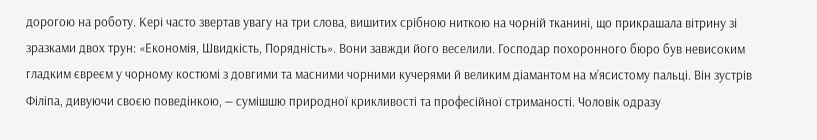дорогою на роботу. Кері часто звертав увагу на три слова, вишитих срібною ниткою на чорній тканині, що прикрашала вітрину зі зразками двох трун: «Економія, Швидкість, Порядність». Вони завжди його веселили. Господар похоронного бюро був невисоким гладким євреєм у чорному костюмі з довгими та масними чорними кучерями й великим діамантом на м’ясистому пальці. Він зустрів Філіпа, дивуючи своєю поведінкою, — сумішшю природної крикливості та професійної стриманості. Чоловік одразу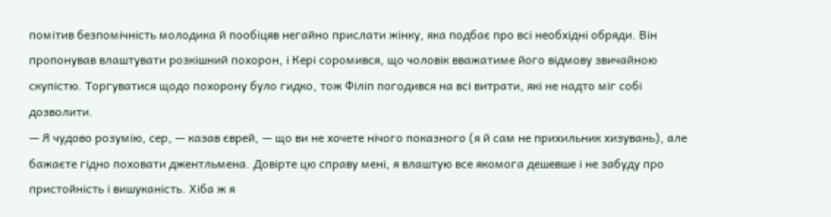помітив безпомічність молодика й пообіцяв негайно прислати жінку, яка подбає про всі необхідні обряди. Він пропонував влаштувати розкішний похорон, і Кері соромився, що чоловік вважатиме його відмову звичайною скупістю. Торгуватися щодо похорону було гидко, тож Філіп погодився на всі витрати, які не надто міг собі дозволити.
— Я чудово розумію, сер, — казав єврей, — що ви не хочете нічого показного (я й сам не прихильник хизувань), але бажаєте гідно поховати джентльмена. Довірте цю справу мені, я влаштую все якомога дешевше і не забуду про пристойність і вишуканість. Хіба ж я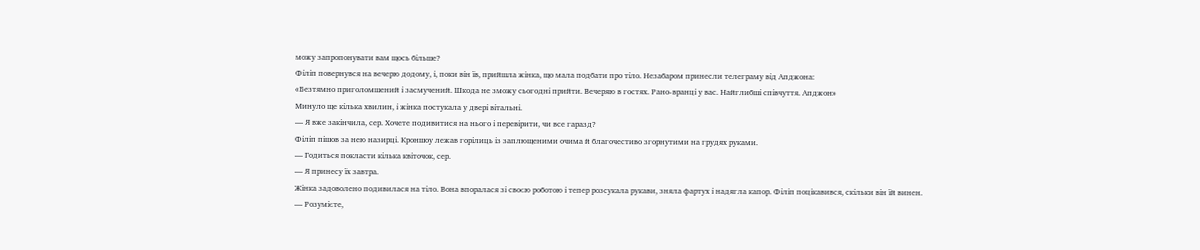можу запропонувати вам щось більше?
Філіп повернувся на вечерю додому, і, поки він їв, прийшла жінка, що мала подбати про тіло. Незабаром принесли телеграму від Апджона:
«Безтямно приголомшений і засмучений. Шкода не зможу сьогодні прийти. Вечеряю в гостях. Рано-вранці у вас. Найглибші співчуття. Апджон»
Минуло ще кілька хвилин, і жінка постукала у двері вітальні.
— Я вже закінчила, сер. Хочете подивитися на нього і перевірити, чи все гаразд?
Філіп пішов за нею назирці. Кроншоу лежав горілиць із заплющеними очима й благочестиво згорнутими на грудях руками.
— Годиться покласти кілька квіточок, сер.
— Я принесу їх завтра.
Жінка задоволено подивилася на тіло. Вона впоралася зі своєю роботою і тепер розсукала рукави, зняла фартух і надягла капор. Філіп поцікавився, скільки він їй винен.
— Розумієте,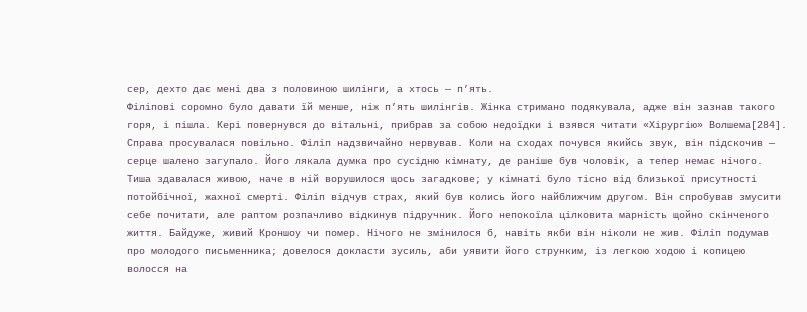сер, дехто дає мені два з половиною шилінги, а хтось — п’ять.
Філіпові соромно було давати їй менше, ніж п’ять шилінгів. Жінка стримано подякувала, адже він зазнав такого горя, і пішла. Кері повернувся до вітальні, прибрав за собою недоїдки і взявся читати «Хірургію» Волшема[284]. Справа просувалася повільно. Філіп надзвичайно нервував. Коли на сходах почувся якийсь звук, він підскочив — серце шалено загупало. Його лякала думка про сусідню кімнату, де раніше був чоловік, а тепер немає нічого. Тиша здавалася живою, наче в ній ворушилося щось загадкове; у кімнаті було тісно від близької присутності потойбічної, жахної смерті. Філіп відчув страх, який був колись його найближчим другом. Він спробував змусити себе почитати, але раптом розпачливо відкинув підручник. Його непокоїла цілковита марність щойно скінченого життя. Байдуже, живий Кроншоу чи помер. Нічого не змінилося б, навіть якби він ніколи не жив. Філіп подумав про молодого письменника; довелося докласти зусиль, аби уявити його струнким, із легкою ходою і копицею волосся на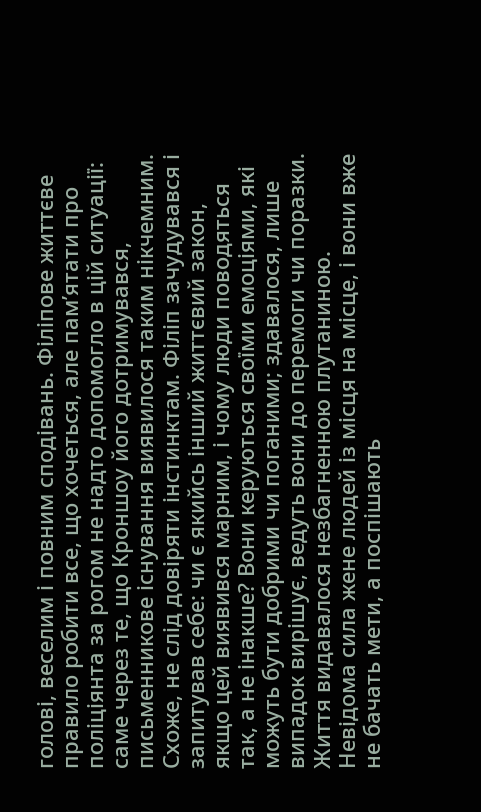голові, веселим і повним сподівань. Філіпове життєве правило робити все, що хочеться, але пам’ятати про поліціянта за рогом не надто допомогло в цій ситуації: саме через те, що Кроншоу його дотримувався, письменникове існування виявилося таким нікчемним. Схоже, не слід довіряти інстинктам. Філіп зачудувався і запитував себе: чи є якийсь інший життєвий закон, якщо цей виявився марним, і чому люди поводяться так, а не інакше? Вони керуються своїми емоціями, які можуть бути добрими чи поганими; здавалося, лише випадок вирішує, ведуть вони до перемоги чи поразки. Життя видавалося незбагненною плутаниною. Невідома сила жене людей із місця на місце, і вони вже не бачать мети, а поспішають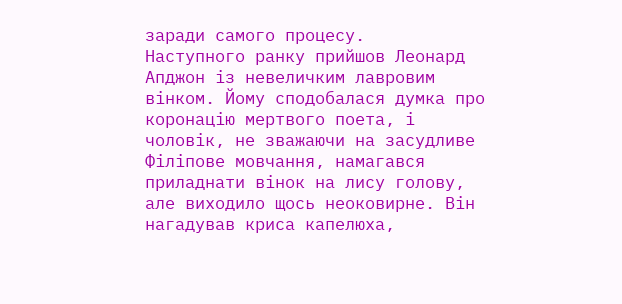заради самого процесу.
Наступного ранку прийшов Леонард Апджон із невеличким лавровим вінком. Йому сподобалася думка про коронацію мертвого поета, і чоловік, не зважаючи на засудливе Філіпове мовчання, намагався приладнати вінок на лису голову, але виходило щось неоковирне. Він нагадував криса капелюха,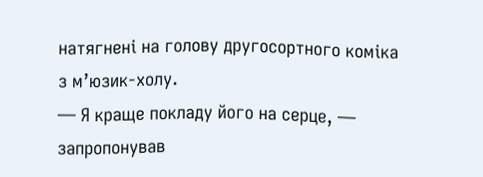натягнені на голову другосортного коміка з м’юзик-холу.
— Я краще покладу його на серце, — запропонував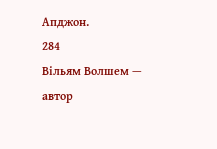Апджон.
284
Вільям Волшем — автор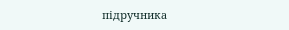підручника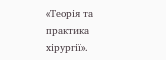«Теорія та практика хірургії».